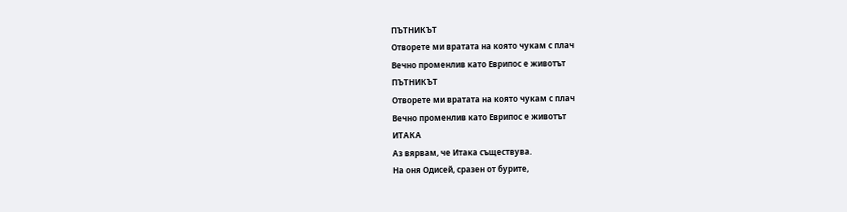ПЪТНИКЪТ
Отворете ми вратата на която чукам с плач
Вечно променлив като Еврипос е животът
ПЪТНИКЪТ
Отворете ми вратата на която чукам с плач
Вечно променлив като Еврипос е животът
ИТАКА
Аз вярвам, че Итака съществува.
На оня Одисей, сразен от бурите,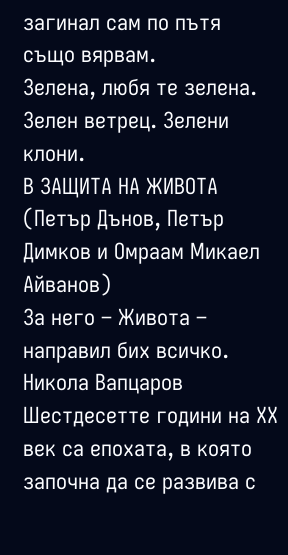загинал сам по пътя
също вярвам.
Зелена, любя те зелена.
Зелен ветрец. Зелени клони.
В ЗАЩИТА НА ЖИВОТА
(Петър Дънов, Петър Димков и Омраам Микаел Айванов)
За него – Живота –
направил бих всичко.
Никола Вапцаров
Шестдесетте години на ХХ век са епохата, в която започна да се развива с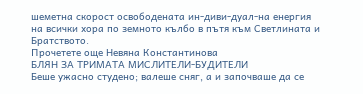шеметна скорост освободената ин-диви-дуал-на енергия на всички хора по земното кълбо в пътя към Светлината и Братството.
Прочетете още Невяна Константинова
БЛЯН ЗА ТРИМАТА МИСЛИТЕЛИ-БУДИТЕЛИ
Беше ужасно студено; валеше сняг, а и започваше да се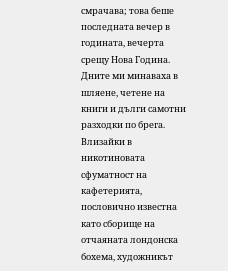смрачава; това беше последната вечер в годината, вечерта срещу Hова Година.
Дните ми минаваха в шляене, четене на книги и дълги самотни разходки по брега.
Влизайки в никотиновата сфуматност на кафетерията, пословично известна като сборище на отчаяната лондонска бохема, художникът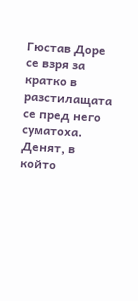Гюстав Доре се взря за кратко в разстилащата се пред него суматоха.
Денят, в който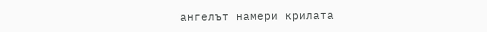ангелът намери крилата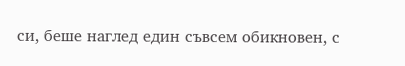си, беше наглед един съвсем обикновен, с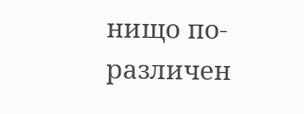нищо по-различен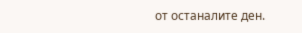от останалите ден.